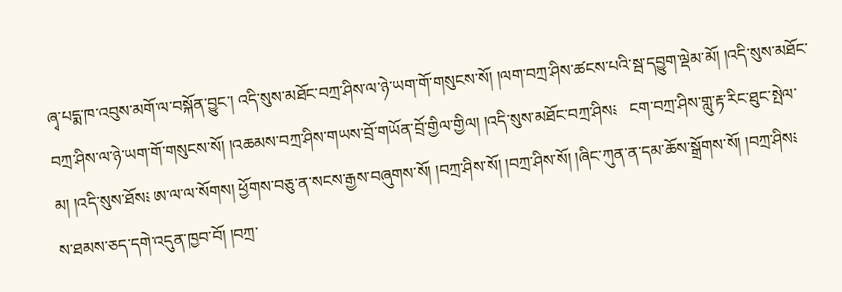ཞྭ་པདྨ་ཁ་འབུས་མགོ་ལ་བསྐོན་བྱུང་། འདི་སུས་མཐོང་བཀྲ་ཤིས་ལ་ཉེ་ཡག་གོ་གསུངས་སོ། །ལག་བཀྲ་ཤིས་ཚངས་པའི་སྦ་དབྱུག་ལྡེམ་མོ། །འདི་སུས་མཐོང་བཀྲ་ཤིས་ལ་ཉེ་ཡག་གོ་གསུངས་སོ། །འཆམས་བཀྲ་ཤིས་གཡས་བྲོ་གཡོན་བྲོ་གྱིལ་གྱིལ། །འདི་སུས་མཐོང་བཀྲ་ཤིས༴   ངག་བཀྲ་ཤིས་གླུ་རྟ་རིང་ཐུང་སྤེལ་མ། །འདི་སུས་ཐོས༴ ཨ་ལ་ལ་སོགས། ཕྱོགས་བཅུ་ན་སངས་རྒྱས་བཞུགས་སོ། །བཀྲ་ཤིས་སོ། །བཀྲ་ཤིས་སོ། །ཞིང་ཀུན་ན་དམ་ཆོས་སྒྲོགས་སོ། །བཀྲ་ཤིས༴   ས་ཐམས་ཅད་དགེ་འདུན་ཁྱབ་བོ། །བཀྲ་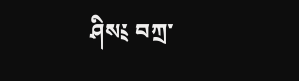ཤིས༴ བཀྲ་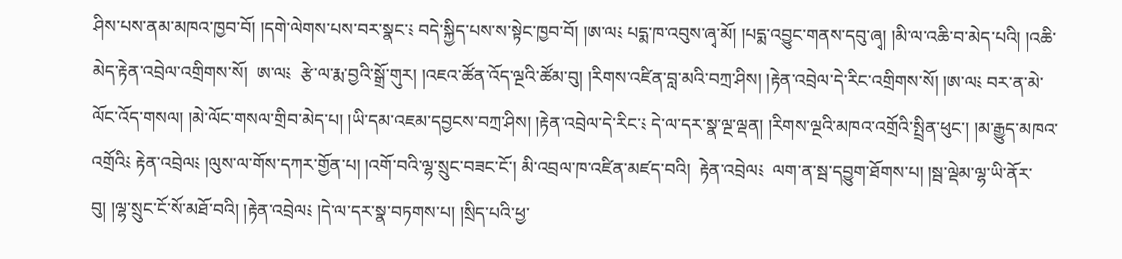ཤིས་པས་ནམ་མཁའ་ཁྱབ་བོ། །དགེ་ལེགས་པས་བར་སྣང་༴ བདེ་སྐྱིད་པས་ས་སྟེང་ཁྱབ་བོ། །ཨ་ལ༴ པདྨ་ཁ་འབུས་ཞྭ་མོ། །པདྨ་འབྱུང་གནས་དབུ་ཞྭ། །མི་ལ་འཆི་བ་མེད་པའི། །འཆི་མེད་རྟེན་འབྲེལ་འགྲིགས་སོ།  ཨ་ལ༴  རྩེ་ལ་རྨ་བྱའི་སྒྲོ་གུར། །འཇའ་ཚོན་འོད་ལྔའི་ཚོམ་བུ། །རིགས་འཛིན་བླ་མའི་བཀྲ་ཤིས། །རྟེན་འབྲེལ་དེ་རིང་འགྲིགས་སོ། །ཨ་ལ༴ བར་ན་མེ་ལོང་འོད་གསལ། །མེ་ལོང་གསལ་གྲིབ་མེད་པ། །ཡི་དམ་འཇམ་དབྱངས་བཀྲ་ཤིས། །རྟེན་འབྲེལ་དེ་རིང་༴ དེ་ལ་དར་སྣ་ལྔ་ལྡན། །རིགས་ལྔའི་མཁའ་འགྲོའི་སྤྲིན་ཕུང་། །མ་རྒྱུད་མཁའ་འགྲོའི༴ རྟེན་འབྲེལ༴ །ལུས་ལ་གོས་དཀར་གྱོན་པ། །འགོ་བའི་ལྷ་སྲུང་བཟང་ངོ་། མི་འབྲལ་ཁ་འཛིན་མཛད་བའི།  རྟེན་འབྲེལ༴  ལག་ན་སྦ་དབྱུག་ཐོགས་པ། །སྦ་ལྡེམ་ལྷ་ཡི་ནོར་བུ། །ལྷ་སྲུང་ངོ་སོ་མཐོ་བའི། །རྟེན་འབྲེལ༴ །དེ་ལ་དར་སྣ་བཏགས་པ། །སྲིད་པའི་ཕྱ་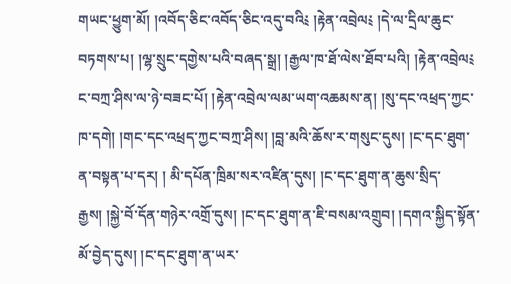གཡང་ཕྱུག་མོ། །འབོད་ཅིང་འབོད་ཅིང་འདུ་བའི༴ །རྟེན་འབྲེལ༴ །དེ་ལ་དྲིལ་ཆུང་བཏགས་པ། །ལྷ་སྲུང་དགྱེས་པའི་བཞད་སྒྲ། །རྒྱལ་ཁ་ཐོ་ལེས་ཐོབ་པའི། །རྟེན་འབྲེལ༴ ང་བཀྲ་ཤིས་ལ་ཉེ་བཟང་པོ། །རྟེན་འབྲེལ་ལམ་ཡག་འཆམས་ན། །སུ་དང་འཕྲད་ཀྱང་ཁ་དགེ། །གང་དང་འཕྲད་ཀྱང་བཀྲ་ཤིས། །བླ་མའི་ཆོས་ར་གསུང་དུས། །ང་དང་ཐུག་ན་བསྟན་པ་དར། ། མི་དཔོན་ཁྲིམ་སར་འཛིན་དུས། །ང་དང་ཐུག་ན་ཆུས་སྲིད་རྒྱས། །སྐྱེ་བོ་དོན་གཉེར་འགྲོ་དུས། །ང་དང་ཐུག་ན་ཇི་བསམ་འགྲུབ། །དགའ་སྐྱིད་སྟོན་མོ་བྱེད་དུས། །ང་དང་ཐུག་ན་ཡར་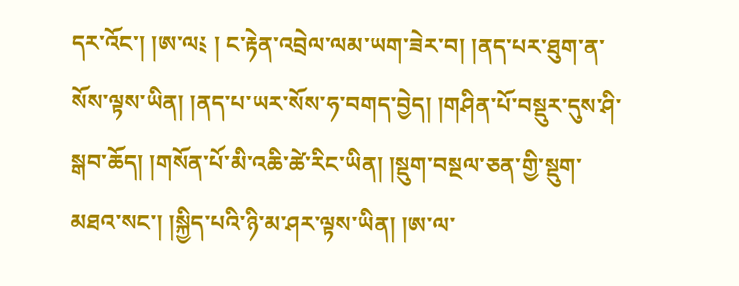དར་འོང་། །ཨ་ལ༴ ། ང་རྟེན་འབྲེལ་ལམ་ཡག་ཟེར་བ། །ནད་པར་ཐུག་ན་སོས་ལྟས་ཡིན། །ནད་པ་ཡར་སོས་ཧ་བགད་བྱེད། །གཤིན་པོ་བསྡུར་དུས་ཤི་སྒབ་ཆོད། །གསོན་པོ་མི་འཆི་ཚེ་རིང་ཡིན། །སྡུག་བསྔལ་ཅན་གྱི་སྡུག་མཐའ་སང་། །སྐྱིད་པའི་ཉི་མ་ཤར་ལྟས་ཡིན། །ཨ་ལ་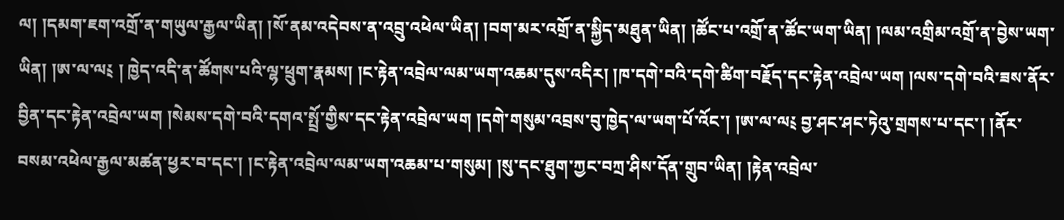ལ། །དམག་ཇག་འགྲོ་ན་གཡུལ་རྒྱལ་ཡིན། །སོ་ནམ་འདེབས་ན་འབྲུ་འཕེལ་ཡིན། །བག་མར་འགྲོ་ན་སྐྱིད་མཐུན་ཡིན། །ཚོང་པ་འགྲོ་ན་ཚོང་ཡག་ཡིན། །ལམ་འགྲིམ་འགྲོ་ན་བྱེས་ཡག་ཡིན། །ཨ་ལ་ལ༴ ། ཁྱེད་འདི་ན་ཚོགས་པའི་ལྷ་ཕྲུག་རྣམས། །ང་རྟེན་འབྲེལ་ལམ་ཡག་འཆམ་དུས་འདིར། །ཁ་དགེ་བའི་དགེ་ཚིག་བརྗོད་དང་རྟེན་འབྲེལ་ཡག །ལས་དགེ་བའི་ཟས་ནོར་བྱིན་དང་རྟེན་འབྲེལ་ཡག །སེམས་དགེ་བའི་དགའ་སྤྲོ་གྱིས་དང་རྟེན་འབྲེལ་ཡག །དགེ་གསུམ་འབྲས་བུ་ཁྱེད་ལ་ཡག་པོ་འོང་། །ཨ་ལ་ལ༴ བྱ་ཤང་ཤང་ཏེའུ་གྲགས་པ་དང་། །ནོར་བསམ་འཕེལ་རྒྱལ་མཚན་ཕྱར་བ་དང་། །ང་རྟེན་འབྲེལ་ལམ་ཡག་འཆམ་པ་གསུམ། །སུ་དང་ཐུག་ཀྱང་བཀྲ་ཤིས་དོན་གྲུབ་ཡིན། །རྟེན་འབྲེལ་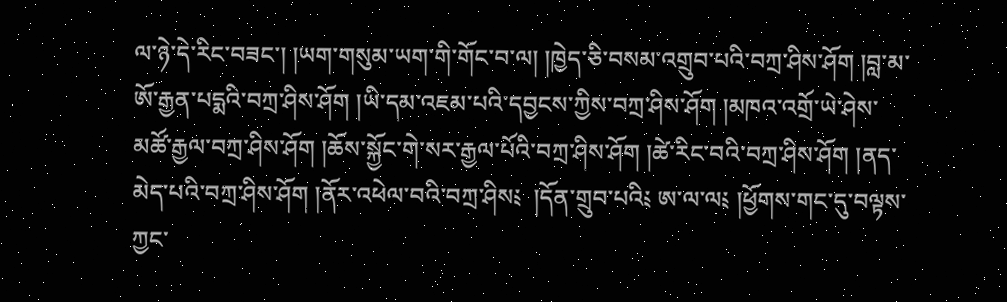ལ་ཉེ་དེ་རིང་བཟང་། །ཡག་གསུམ་ཡག་གི་གོང་བ་ལ། །ཁྱེད་ཅི་བསམ་འགྲུབ་པའི་བཀྲ་ཤིས་ཤོག །བླ་མ་ཨོ་རྒྱན་པདྨའི་བཀྲ་ཤིས་ཤོག །ཡི་དམ་འཇམ་པའི་དབྱངས་ཀྱིས་བཀྲ་ཤིས་ཤོག །མཁའ་འགྲོ་ཡེ་ཤེས་མཚོ་རྒྱལ་བཀྲ་ཤིས་ཤོག །ཆོས་སྐྱོང་གེ་སར་རྒྱལ་པོའི་བཀྲ་ཤིས་ཤོག །ཚེ་རིང་བའི་བཀྲ་ཤིས་ཤོག །ནད་མེད་པའི་བཀྲ་ཤིས་ཤོག །ནོར་འཕེལ་བའི་བཀྲ་ཤིས༴  །དོན་གྲུབ་པའི༴ ཨ་ལ་ལ༴ །ཕྱོགས་གང་དུ་བལྟས་ཀྱང་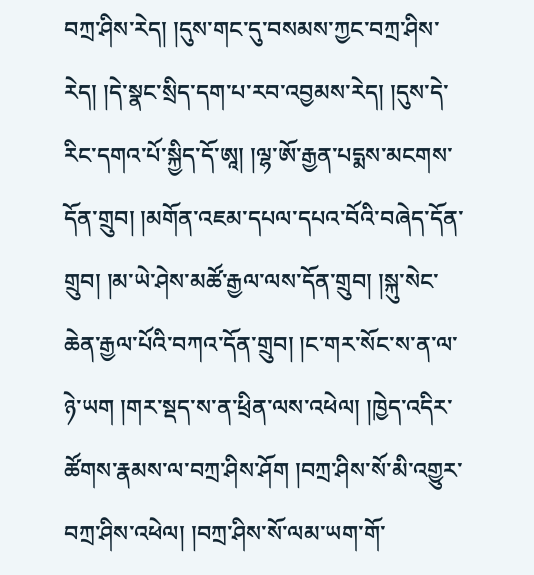བཀྲ་ཤིས་རེད། །དུས་གང་དུ་བསམས་ཀྱང་བཀྲ་ཤིས་རེད། །དེ་སྣང་སྲིད་དག་པ་རབ་འབྱམས་རེད། །དུས་དེ་རིང་དགའ་པོ་སྐྱིད་དོ་ཨཱ། །ལྷ་ཨོ་རྒྱན་པདྨས་མངགས་དོན་གྲུབ། །མགོན་འཇམ་དཔལ་དཔའ་བོའི་བཞེད་དོན་གྲུབ། །མ་ཡེ་ཤེས་མཚོ་རྒྱལ་ལས་དོན་གྲུབ། །སྐུ་སེང་ཆེན་རྒྱལ་པོའི་བཀའ་དོན་གྲུབ། །ང་གར་སོང་ས་ན་ལ་ཉེ་ཡག །གར་སྡད་ས་ན་ཕྲིན་ལས་འཕེལ། །ཁྱེད་འདིར་ཚོགས་རྣམས་ལ་བཀྲ་ཤིས་ཤོག །བཀྲ་ཤིས་སོ་མི་འགྱུར་བཀྲ་ཤིས་འཕེལ། །བཀྲ་ཤིས་སོ་ལམ་ཡག་གོ་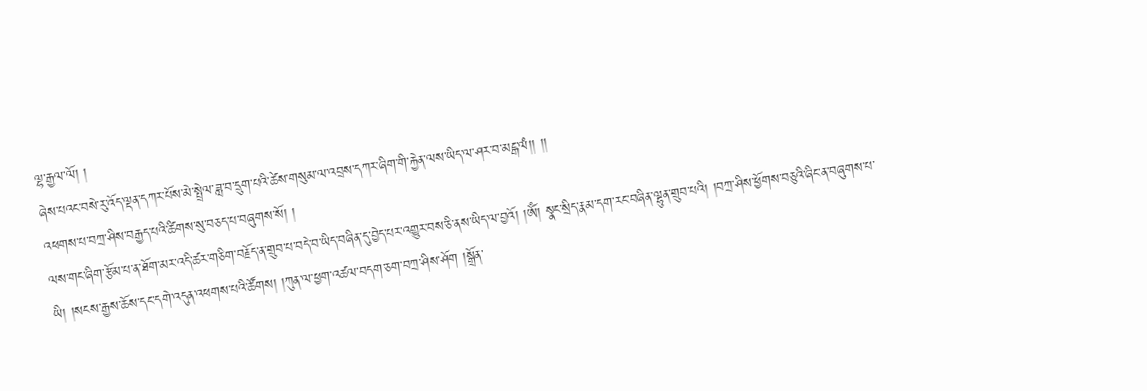ལྷ་རྒྱལ་ལོ། །
ཞེས་པའང་བསེ་རུ་འོད་ལྡན་དཀར་པོས་མེ་སྤྲེལ་ཟླ་བ་དྲུག་པའི་ཚེས་གསུམ་ལ་འབྲས་དཀར་ཞིག་གི་རྐྱེན་ལས་ཡིད་ལ་ཤར་བ་མངྒ་ལཾ།། །།
འཕགས་པ་བཀྲ་ཤིས་བརྒྱད་པའི་ཚིགས་སུ་བཅད་པ་བཞུགས་སོ། །
ལས་གང་ཞིག་རྩོམ་པ་ན་ཐོག་མར་འདི་ཚར་གཅིག་བརྗོད་ན་གྲུབ་པ་བདེ་བ་ཡིད་བཞིན་དུ་བྱེད་པར་འགྱུར་བས་ཅི་ནས་ཡིད་ལ་བྱའོ། །ཨོཾ། སྣང་སྲིད་རྣམ་དག་རང་བཞིན་ལྷུན་གྲུབ་པའི། །བཀྲ་ཤིས་ཕྱོགས་བཅུའི་ཞིང་ན་བཞུགས་པ་ཡི། །སངས་རྒྱས་ཆོས་དང་དགེ་འདུན་འཕགས་པའི་ཚོགས། །ཀུན་ལ་ཕྱག་འཚལ་བདག་ཅག་བཀྲ་ཤིས་ཤོག །སྒྲོན་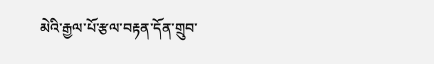མེའི་རྒྱལ་པོ་རྩལ་བརྟན་དོན་གྲུབ་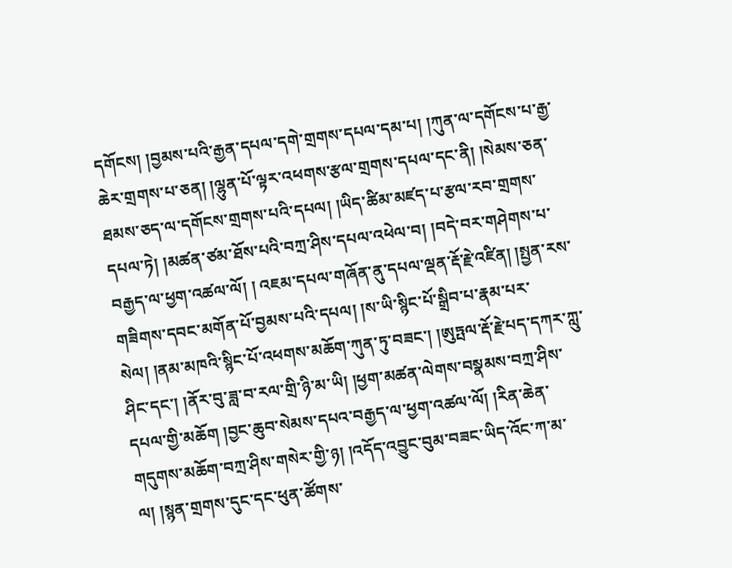དགོངས། །བྱམས་པའི་རྒྱན་དཔལ་དགེ་གྲགས་དཔལ་དམ་པ། །ཀུན་ལ་དགོངས་པ་རྒྱ་ཆེར་གྲགས་པ་ཅན། །ལྷུན་པོ་ལྟར་འཕགས་རྩལ་གྲགས་དཔལ་དང་ནི། །སེམས་ཅན་ཐམས་ཅད་ལ་དགོངས་གྲགས་པའི་དཔལ། །ཡིད་ཚིམ་མཛད་པ་རྩལ་རབ་གྲགས་དཔལ་ཏེ། །མཚན་ཙམ་ཐོས་པའི་བཀྲ་ཤིས་དཔལ་འཕེལ་བ། །བདེ་བར་གཤེགས་པ་བརྒྱད་ལ་ཕྱག་འཚལ་ལོ། ། འཇམ་དཔལ་གཞོན་ནུ་དཔལ་ལྡན་རྡོ་རྗེ་འཛིན། །སྤྱན་རས་གཟིགས་དབང་མགོན་པོ་བྱམས་པའི་དཔལ། །ས་ཡི་སྙིང་པོ་སྒྲིབ་པ་རྣམ་པར་སེལ། །ནམ་མཁའི་སྙིང་པོ་འཕགས་མཆོག་ཀུན་ཏུ་བཟང་། །ཨུཏྤལ་རྡོ་རྗེ་པད་དཀར་ཀླུ་ཤིང་དང་། །ནོར་བུ་ཟླ་བ་རལ་གྲི་ཉི་མ་ཡི། །ཕྱག་མཚན་ལེགས་བསྣམས་བཀྲ་ཤིས་དཔལ་གྱི་མཆོག །བྱང་ཆུབ་སེམས་དཔའ་བརྒྱད་ལ་ཕྱག་འཚལ་ལོ། །རིན་ཆེན་གདུགས་མཆོག་བཀྲ་ཤིས་གསེར་གྱི་ཉ། །འདོད་འབྱུང་བུམ་བཟང་ཡིད་འོང་ཀ་མ་ལ། །སྙན་གྲགས་དུང་དང་ཕུན་ཚོགས་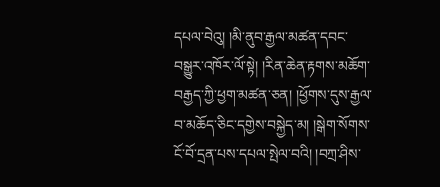དཔལ་བེའུ། །མི་ནུབ་རྒྱལ་མཚན་དབང་བསྒྱུར་འཁོར་ལོ་སྟེ། །རིན་ཆེན་རྟགས་མཆོག་བརྒྱད་ཀྱི་ཕྱག་མཚན་ཅན། །ཕྱོགས་དུས་རྒྱལ་བ་མཆོད་ཅིང་དགྱེས་བསྐྱེད་མ། །སྒེག་སོགས་ངོ་བོ་དྲན་པས་དཔལ་སྤེལ་བའི། །བཀྲ་ཤིས་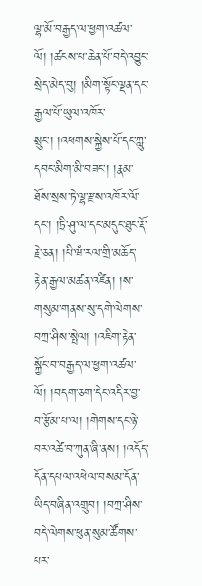ལྷ་མོ་བརྒྱད་ལ་ཕྱག་འཚལ་ལོ། །ཚངས་པ་ཆེན་པོ་བདེ་འབྱུང་སྲེད་མེད་བུ། །མིག་སྟོང་ལྡན་དང་རྒྱལ་པོ་ཡུལ་འཁོར་སྲུང་། །འཕགས་སྐྱེས་པོ་དང་ཀླུ་དབང་མིག་མི་བཟང་། །རྣམ་ཐོས་སྲས་ཏེ་ལྷ་རྫས་འཁོར་ལོ་དང་། །ཏྲི་ཤུ་ལ་དང་མདུང་ཐུང་རྡོ་རྗེ་ཅན། །པི་ཝཾ་རལ་གྲི་མཆོད་རྟེན་རྒྱལ་མཚན་འཛིན། །ས་གསུམ་གནས་སུ་དགེ་ལེགས་བཀྲ་ཤིས་སྤེལ། །འཇིག་རྟེན་སྐྱོང་བ་བརྒྱད་ལ་ཕྱག་འཚལ་ལོ། །བདག་ཅག་དེང་འདིར་བྱ་བ་རྩོམ་པ་ལ། །གེགས་དང་ཉེ་བར་འཚེ་བ་ཀུན་ཞི་ནས། །འདོད་དོན་དཔལ་འཕེལ་བསམ་དོན་ཡིད་བཞིན་འགྲུབ། །བཀྲ་ཤིས་བདེ་ལེགས་ཕུན་སུམ་ཚོགས་པར་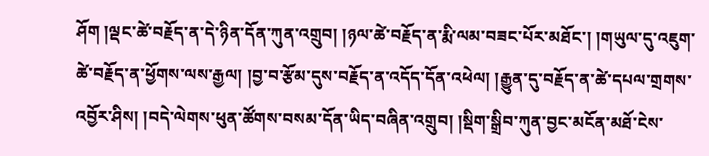ཤོག །ལྡང་ཚེ་བརྗོད་ན་དེ་ཉིན་དོན་ཀུན་འགྲུབ། །ཉལ་ཚེ་བརྗོད་ན་རྨི་ལམ་བཟང་པོར་མཐོང་། །གཡུལ་དུ་འཇུག་ཚེ་བརྗོད་ན་ཕྱོགས་ལས་རྒྱལ། །བྱ་བ་རྩོམ་དུས་བརྗོད་ན་འདོད་དོན་འཕེལ། །རྒྱུན་དུ་བརྗོད་ན་ཚེ་དཔལ་གྲགས་འབྱོར་ཤིས། །བདེ་ལེགས་ཕུན་ཚོགས་བསམ་དོན་ཡིད་བཞིན་འགྲུབ། །སྡིག་སྒྲིབ་ཀུན་བྱང་མངོན་མཐོ་ངེས་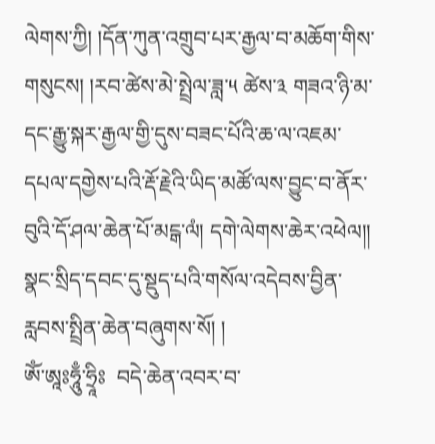ལེགས་ཀྱི། །དོན་ཀུན་འགྲུབ་པར་རྒྱལ་བ་མཆོག་གིས་གསུངས། །རབ་ཚེས་མེ་སྤྲེལ་ཟླ་༥ ཚེས་༣ གཟའ་ཉི་མ་དང་རྒྱུ་སྐར་རྒྱལ་གྱི་དུས་བཟང་པོའི་ཆ་ལ་འཇམ་དཔལ་དགྱེས་པའི་རྡོ་རྗེའི་ཡིད་མཚོ་ལས་བྱུང་བ་ནོར་བུའི་དོ་ཤལ་ཆེན་པོ་མངྒ་ལཾ། དགེ་ལེགས་ཆེར་འཕེལ།།
སྣང་སྲིད་དབང་དུ་སྡུད་པའི་གསོལ་འདེབས་བྱིན་རླབས་སྤྲིན་ཆེན་བཞུགས་སོ། །
ཨོཾ་ཨཱཿཧཱུྃ་ཧྲཱིཿ  བདེ་ཆེན་འབར་བ་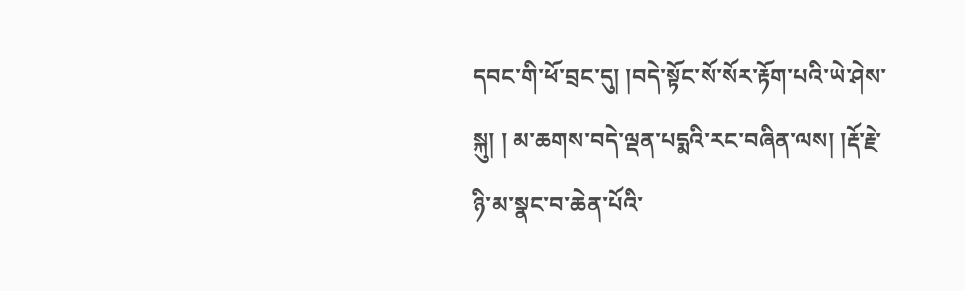དབང་གི་ཕོ་བྲང་དུ། །བདེ་སྟོང་སོ་སོར་རྟོག་པའི་ཡེ་ཤེས་སྐུ། ། མ་ཆགས་བདེ་ལྡན་པདྨའི་རང་བཞིན་ལས། །རྡོ་རྗེ་ཉི་མ་སྣང་བ་ཆེན་པོའི་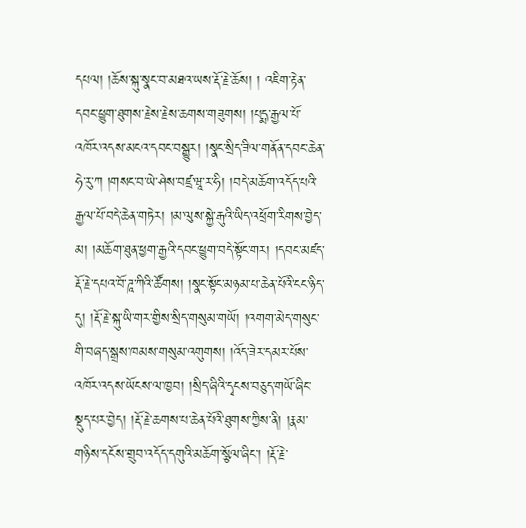དཔལ། །ཆོས་སྐུ་སྣང་བ་མཐའ་ཡས་རྡོ་རྗེ་ཆོས། ། འཇིག་རྟེན་དབང་ཕྱུག་ཐུགས་རྗེས་རྗེས་ཆགས་གཟུགས། །པདྨ་རྒྱལ་པོ་འཁོར་འདས་མངའ་དབང་བསྒྱུར། །སྣང་སྲིད་ཟིལ་གནོན་དབང་ཆེན་ཧེ་རུ་ཀ །གསང་བ་ཡེ་ཤེས་བཛྲ་ཝཱ་ར་ཧི། །བདེ་མཆོག་འདོད་པའི་རྒྱལ་པོ་བདེ་ཆེན་གཏེར། །མ་ལུས་སྐྱེ་རྒུའི་ཡིད་འཕྲོག་རིགས་བྱེད་མ། །མཆོག་ཐུན་ཕྱག་རྒྱའི་དབང་ཕྱུག་བདེ་སྟོང་གར། །དབང་མཛད་རྡོ་རྗེ་དཔའ་བོ་ཌཱ་ཀིའི་ཚོགས། །སྣང་སྟོང་མཉམ་པ་ཆེན་པོའི་ངང་ཉིད་དུ། །རྡོ་རྗེ་སྐུ་ཡི་གར་གྱིས་སྲིད་གསུམ་གཡོ། །འགག་མེད་གསུང་གི་བཞད་སྒྲས་ཁམས་གསུམ་འགུགས། །འོད་ཟེར་དམར་པོས་འཁོར་འདས་ཡོངས་ལ་ཁྱབ། །སྲིད་ཞིའི་དྭངས་བཅུད་གཡོ་ཞིང་སྡུད་པར་བྱེད། །རྡོ་རྗེ་ཆགས་པ་ཆེན་པོའི་ཐུགས་ཀྱིས་ནི། །རྣམ་གཉིས་དངོས་གྲུབ་འདོད་དགུའི་མཆོག་སྩོལ་ཞིང་། །རྡོ་རྗེ་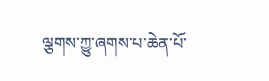ལྕགས་ཀྱུ་ཞགས་པ་ཆེན་པོ་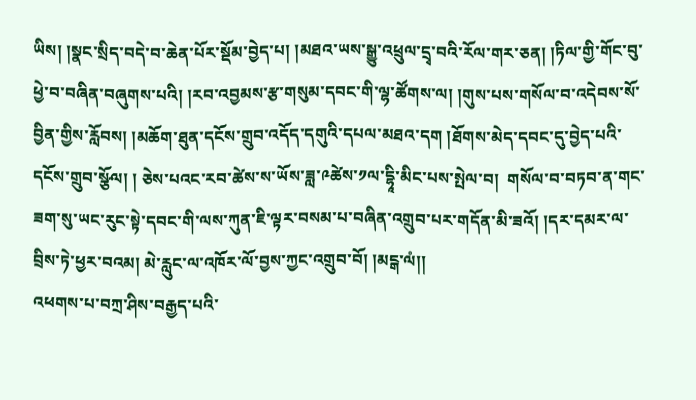ཡིས། །སྣང་སྲིད་བདེ་བ་ཆེན་པོར་སྡོམ་བྱེད་པ། །མཐའ་ཡས་སྒྱུ་འཕྲུལ་དྲྭ་བའི་རོལ་གར་ཅན། །ཏིལ་གྱི་གོང་བུ་ཕྱེ་བ་བཞིན་བཞུགས་པའི། །རབ་འབྱམས་རྩ་གསུམ་དབང་གི་ལྷ་ཚོགས་ལ། །གུས་པས་གསོལ་བ་འདེབས་སོ་བྱིན་གྱིས་རློབས། །མཆོག་ཐུན་དངོས་གྲུབ་འདོད་དགུའི་དཔལ་མཐའ་དག །ཐོགས་མེད་དབང་དུ་བྱེད་པའི་དངོས་གྲུབ་སྩོལ། ། ཅེས་པའང་རབ་ཚེས་ས་ཡོས་ཟླ་༩ཚེས་༡ལ་དྷཱི་མིང་པས་སྤེལ་བ།  གསོལ་བ་བཏབ་ན་གང་ཟག་སུ་ཡང་རུང་སྟེ་དབང་གི་ལས་ཀུན་ཇི་ལྟར་བསམ་པ་བཞིན་འགྲུབ་པར་གདོན་མི་ཟའོ། །དར་དམར་ལ་བྲིས་ཏེ་ཕྱར་བའམ། མེ་རླུང་ལ་འཁོར་ལོ་བྱས་ཀྱང་འགྲུབ་བོ། །མངྒ་ལཾ།།
འཕགས་པ་བཀྲ་ཤིས་བརྒྱད་པའི་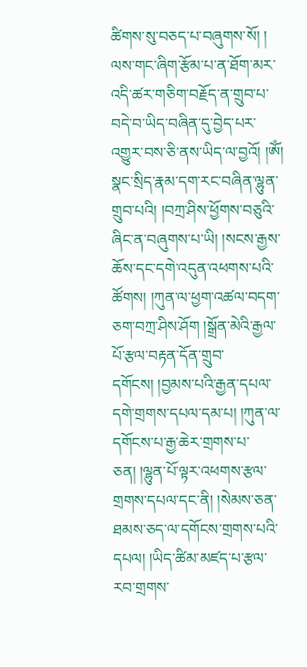ཚིགས་སུ་བཅད་པ་བཞུགས་སོ། །
ལས་གང་ཞིག་རྩོམ་པ་ན་ཐོག་མར་འདི་ཚར་གཅིག་བརྗོད་ན་གྲུབ་པ་བདེ་བ་ཡིད་བཞིན་དུ་བྱེད་པར་འགྱུར་བས་ཅི་ནས་ཡིད་ལ་བྱའོ། །ཨོཾ། སྣང་སྲིད་རྣམ་དག་རང་བཞིན་ལྷུན་གྲུབ་པའི། །བཀྲ་ཤིས་ཕྱོགས་བཅུའི་ཞིང་ན་བཞུགས་པ་ཡི། །སངས་རྒྱས་ཆོས་དང་དགེ་འདུན་འཕགས་པའི་ཚོགས། །ཀུན་ལ་ཕྱག་འཚལ་བདག་ཅག་བཀྲ་ཤིས་ཤོག །སྒྲོན་མེའི་རྒྱལ་པོ་རྩལ་བརྟན་དོན་གྲུབ་དགོངས། །བྱམས་པའི་རྒྱན་དཔལ་དགེ་གྲགས་དཔལ་དམ་པ། །ཀུན་ལ་དགོངས་པ་རྒྱ་ཆེར་གྲགས་པ་ཅན། །ལྷུན་པོ་ལྟར་འཕགས་རྩལ་གྲགས་དཔལ་དང་ནི། །སེམས་ཅན་ཐམས་ཅད་ལ་དགོངས་གྲགས་པའི་དཔལ། །ཡིད་ཚིམ་མཛད་པ་རྩལ་རབ་གྲགས་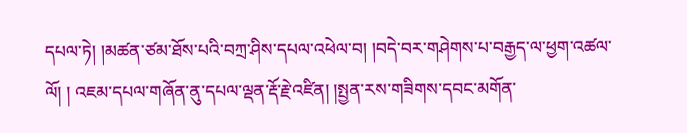དཔལ་ཏེ། །མཚན་ཙམ་ཐོས་པའི་བཀྲ་ཤིས་དཔལ་འཕེལ་བ། །བདེ་བར་གཤེགས་པ་བརྒྱད་ལ་ཕྱག་འཚལ་ལོ། ། འཇམ་དཔལ་གཞོན་ནུ་དཔལ་ལྡན་རྡོ་རྗེ་འཛིན། །སྤྱན་རས་གཟིགས་དབང་མགོན་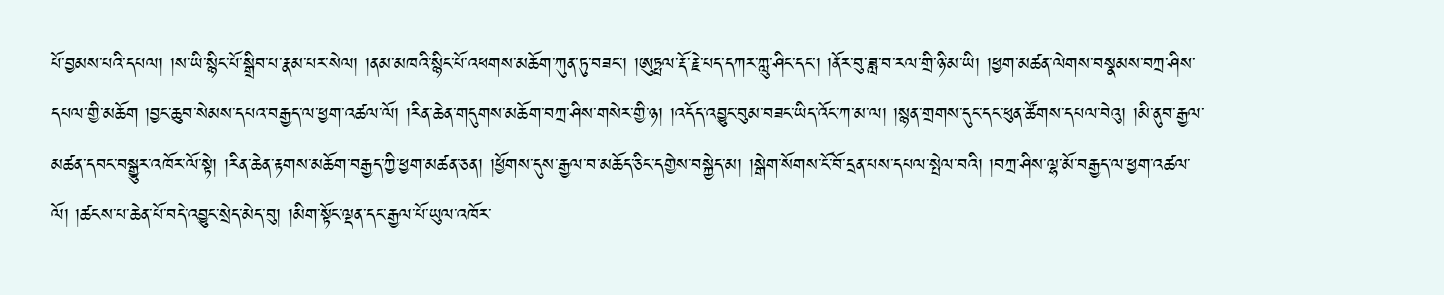པོ་བྱམས་པའི་དཔལ། །ས་ཡི་སྙིང་པོ་སྒྲིབ་པ་རྣམ་པར་སེལ། །ནམ་མཁའི་སྙིང་པོ་འཕགས་མཆོག་ཀུན་ཏུ་བཟང་། །ཨུཏྤལ་རྡོ་རྗེ་པད་དཀར་ཀླུ་ཤིང་དང་། །ནོར་བུ་ཟླ་བ་རལ་གྲི་ཉི་མ་ཡི། །ཕྱག་མཚན་ལེགས་བསྣམས་བཀྲ་ཤིས་དཔལ་གྱི་མཆོག །བྱང་ཆུབ་སེམས་དཔའ་བརྒྱད་ལ་ཕྱག་འཚལ་ལོ། །རིན་ཆེན་གདུགས་མཆོག་བཀྲ་ཤིས་གསེར་གྱི་ཉ། །འདོད་འབྱུང་བུམ་བཟང་ཡིད་འོང་ཀ་མ་ལ། །སྙན་གྲགས་དུང་དང་ཕུན་ཚོགས་དཔལ་བེའུ། །མི་ནུབ་རྒྱལ་མཚན་དབང་བསྒྱུར་འཁོར་ལོ་སྟེ། །རིན་ཆེན་རྟགས་མཆོག་བརྒྱད་ཀྱི་ཕྱག་མཚན་ཅན། །ཕྱོགས་དུས་རྒྱལ་བ་མཆོད་ཅིང་དགྱེས་བསྐྱེད་མ། །སྒེག་སོགས་ངོ་བོ་དྲན་པས་དཔལ་སྤེལ་བའི། །བཀྲ་ཤིས་ལྷ་མོ་བརྒྱད་ལ་ཕྱག་འཚལ་ལོ། །ཚངས་པ་ཆེན་པོ་བདེ་འབྱུང་སྲེད་མེད་བུ། །མིག་སྟོང་ལྡན་དང་རྒྱལ་པོ་ཡུལ་འཁོར་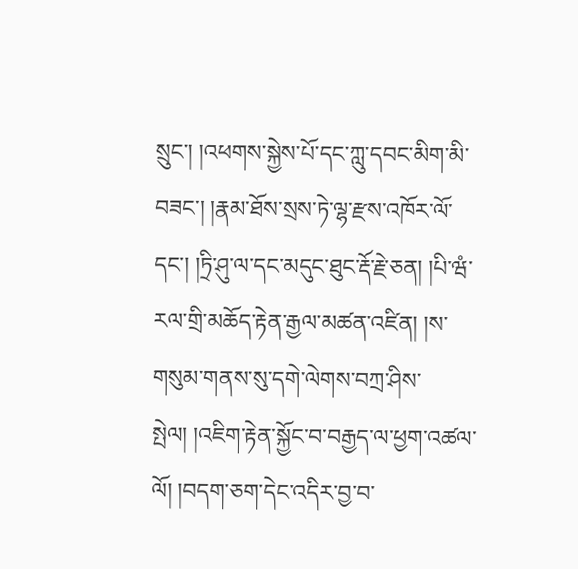སྲུང་། །འཕགས་སྐྱེས་པོ་དང་ཀླུ་དབང་མིག་མི་བཟང་། །རྣམ་ཐོས་སྲས་ཏེ་ལྷ་རྫས་འཁོར་ལོ་དང་། །ཏྲི་ཤུ་ལ་དང་མདུང་ཐུང་རྡོ་རྗེ་ཅན། །པི་ཝཾ་རལ་གྲི་མཆོད་རྟེན་རྒྱལ་མཚན་འཛིན། །ས་གསུམ་གནས་སུ་དགེ་ལེགས་བཀྲ་ཤིས་སྤེལ། །འཇིག་རྟེན་སྐྱོང་བ་བརྒྱད་ལ་ཕྱག་འཚལ་ལོ། །བདག་ཅག་དེང་འདིར་བྱ་བ་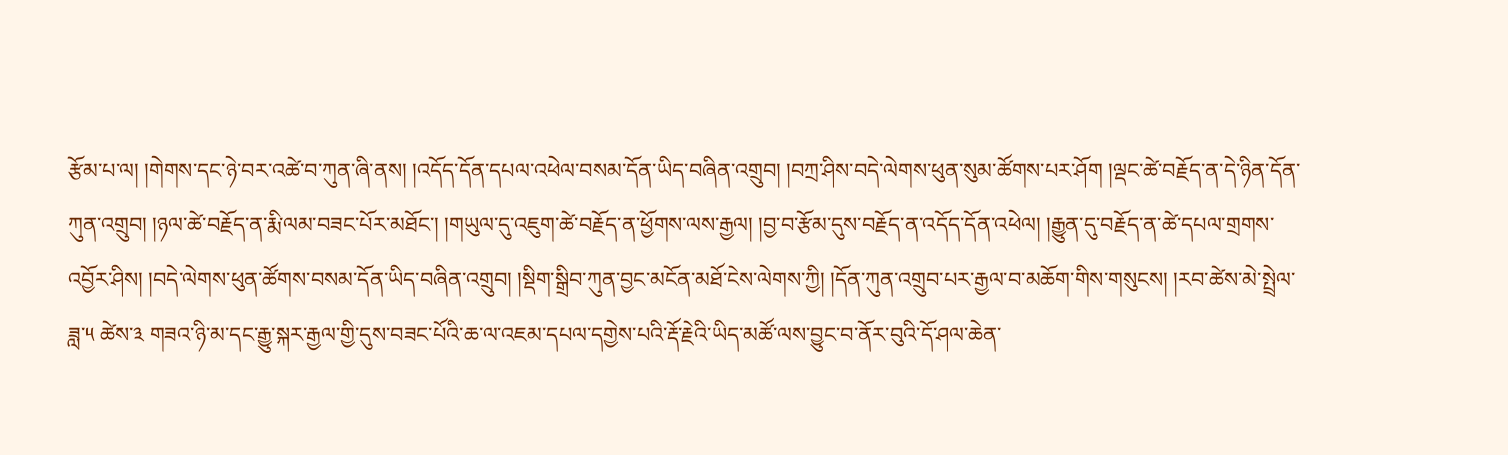རྩོམ་པ་ལ། །གེགས་དང་ཉེ་བར་འཚེ་བ་ཀུན་ཞི་ནས། །འདོད་དོན་དཔལ་འཕེལ་བསམ་དོན་ཡིད་བཞིན་འགྲུབ། །བཀྲ་ཤིས་བདེ་ལེགས་ཕུན་སུམ་ཚོགས་པར་ཤོག །ལྡང་ཚེ་བརྗོད་ན་དེ་ཉིན་དོན་ཀུན་འགྲུབ། །ཉལ་ཚེ་བརྗོད་ན་རྨི་ལམ་བཟང་པོར་མཐོང་། །གཡུལ་དུ་འཇུག་ཚེ་བརྗོད་ན་ཕྱོགས་ལས་རྒྱལ། །བྱ་བ་རྩོམ་དུས་བརྗོད་ན་འདོད་དོན་འཕེལ། །རྒྱུན་དུ་བརྗོད་ན་ཚེ་དཔལ་གྲགས་འབྱོར་ཤིས། །བདེ་ལེགས་ཕུན་ཚོགས་བསམ་དོན་ཡིད་བཞིན་འགྲུབ། །སྡིག་སྒྲིབ་ཀུན་བྱང་མངོན་མཐོ་ངེས་ལེགས་ཀྱི། །དོན་ཀུན་འགྲུབ་པར་རྒྱལ་བ་མཆོག་གིས་གསུངས། །རབ་ཚེས་མེ་སྤྲེལ་ཟླ་༥ ཚེས་༣ གཟའ་ཉི་མ་དང་རྒྱུ་སྐར་རྒྱལ་གྱི་དུས་བཟང་པོའི་ཆ་ལ་འཇམ་དཔལ་དགྱེས་པའི་རྡོ་རྗེའི་ཡིད་མཚོ་ལས་བྱུང་བ་ནོར་བུའི་དོ་ཤལ་ཆེན་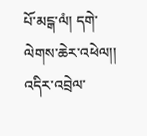པོ་མངྒ་ལཾ། དགེ་ལེགས་ཆེར་འཕེལ།།
འདིར་འབྲེལ་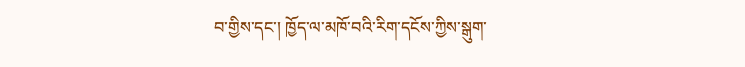བ་གྱིས་དང་། ཁྱོད་ལ་མཁོ་བའི་རིག་དངོས་ཀྱིས་སྒུག་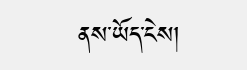ནས་ཡོད་ངེས།